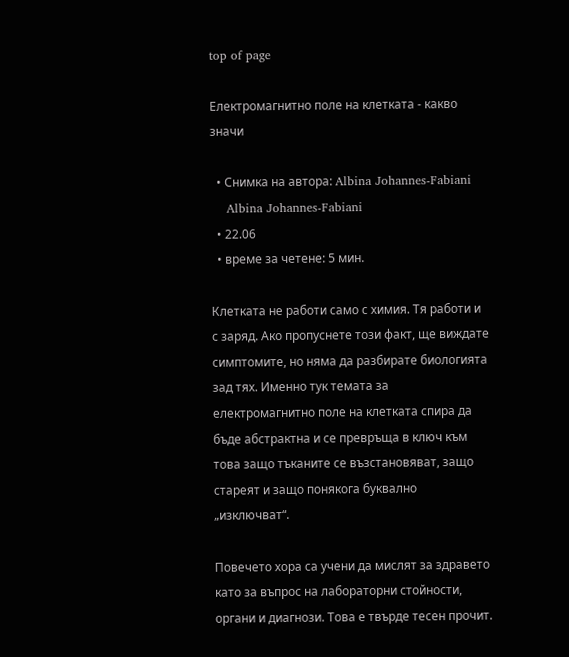top of page

Електромагнитно поле на клетката - какво значи

  • Снимка на автора: Albina Johannes-Fabiani
    Albina Johannes-Fabiani
  • 22.06
  • време за четене: 5 мин.

Клетката не работи само с химия. Тя работи и с заряд. Ако пропуснете този факт, ще виждате симптомите, но няма да разбирате биологията зад тях. Именно тук темата за електромагнитно поле на клетката спира да бъде абстрактна и се превръща в ключ към това защо тъканите се възстановяват, защо стареят и защо понякога буквално „изключват“.

Повечето хора са учени да мислят за здравето като за въпрос на лабораторни стойности, органи и диагнози. Това е твърде тесен прочит.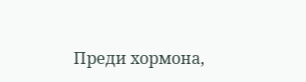Преди хормона,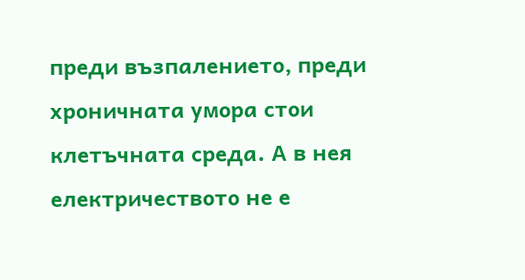преди възпалението, преди хроничната умора стои клетъчната среда. А в нея електричеството не е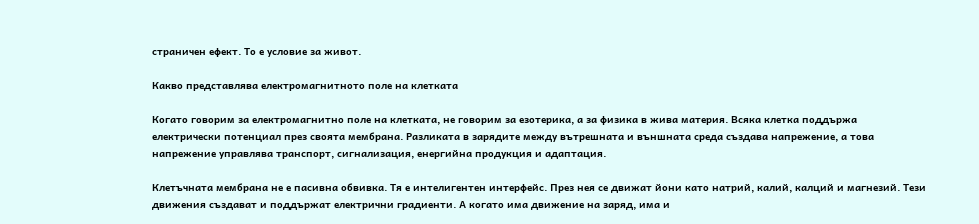страничен ефект. То е условие за живот.

Какво представлява електромагнитното поле на клетката

Когато говорим за електромагнитно поле на клетката, не говорим за езотерика, а за физика в жива материя. Всяка клетка поддържа електрически потенциал през своята мембрана. Разликата в зарядите между вътрешната и външната среда създава напрежение, а това напрежение управлява транспорт, сигнализация, енергийна продукция и адаптация.

Клетъчната мембрана не е пасивна обвивка. Тя е интелигентен интерфейс. През нея се движат йони като натрий, калий, калций и магнезий. Тези движения създават и поддържат електрични градиенти. А когато има движение на заряд, има и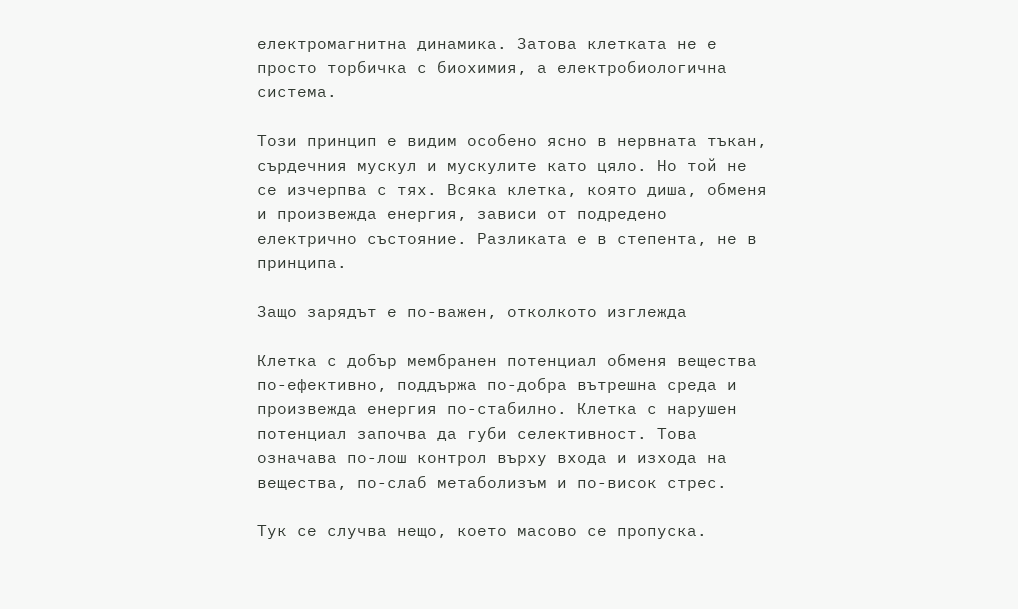електромагнитна динамика. Затова клетката не е просто торбичка с биохимия, а електробиологична система.

Този принцип е видим особено ясно в нервната тъкан, сърдечния мускул и мускулите като цяло. Но той не се изчерпва с тях. Всяка клетка, която диша, обменя и произвежда енергия, зависи от подредено електрично състояние. Разликата е в степента, не в принципа.

Защо зарядът е по-важен, отколкото изглежда

Клетка с добър мембранен потенциал обменя вещества по-ефективно, поддържа по-добра вътрешна среда и произвежда енергия по-стабилно. Клетка с нарушен потенциал започва да губи селективност. Това означава по-лош контрол върху входа и изхода на вещества, по-слаб метаболизъм и по-висок стрес.

Тук се случва нещо, което масово се пропуска.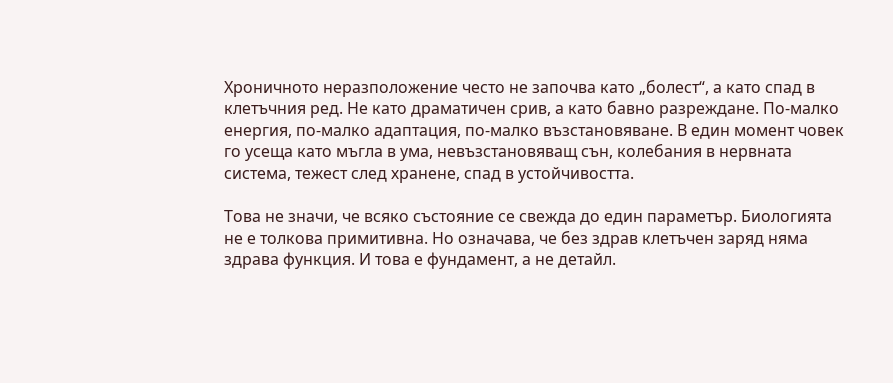Хроничното неразположение често не започва като „болест“, а като спад в клетъчния ред. Не като драматичен срив, а като бавно разреждане. По-малко енергия, по-малко адаптация, по-малко възстановяване. В един момент човек го усеща като мъгла в ума, невъзстановяващ сън, колебания в нервната система, тежест след хранене, спад в устойчивостта.

Това не значи, че всяко състояние се свежда до един параметър. Биологията не е толкова примитивна. Но означава, че без здрав клетъчен заряд няма здрава функция. И това е фундамент, а не детайл.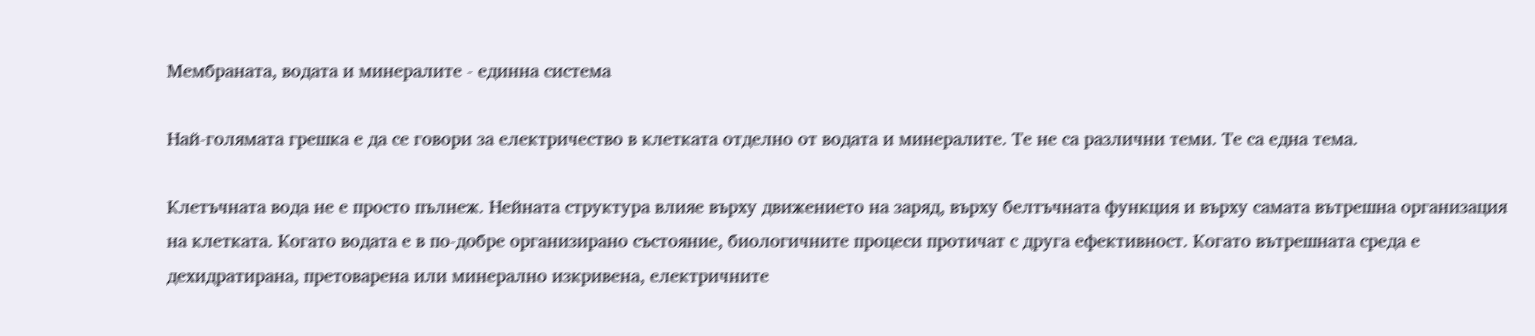Мембраната, водата и минералите - единна система

Най-голямата грешка е да се говори за електричество в клетката отделно от водата и минералите. Те не са различни теми. Те са една тема.

Клетъчната вода не е просто пълнеж. Нейната структура влияе върху движението на заряд, върху белтъчната функция и върху самата вътрешна организация на клетката. Когато водата е в по-добре организирано състояние, биологичните процеси протичат с друга ефективност. Когато вътрешната среда е дехидратирана, претоварена или минерално изкривена, електричните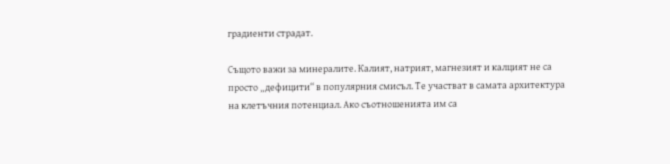градиенти страдат.

Същото важи за минералите. Калият, натрият, магнезият и калцият не са просто „дефицити“ в популярния смисъл. Те участват в самата архитектура на клетъчния потенциал. Ако съотношенията им са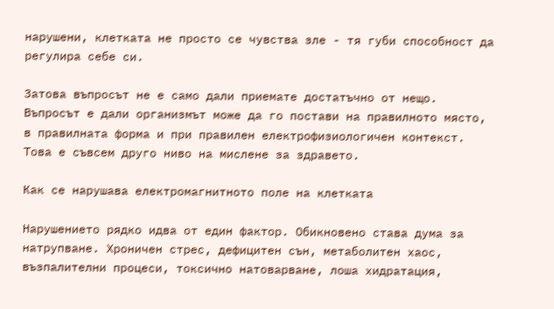нарушени, клетката не просто се чувства зле - тя губи способност да регулира себе си.

Затова въпросът не е само дали приемате достатъчно от нещо. Въпросът е дали организмът може да го постави на правилното място, в правилната форма и при правилен електрофизиологичен контекст. Това е съвсем друго ниво на мислене за здравето.

Как се нарушава електромагнитното поле на клетката

Нарушението рядко идва от един фактор. Обикновено става дума за натрупване. Хроничен стрес, дефицитен сън, метаболитен хаос, възпалителни процеси, токсично натоварване, лоша хидратация,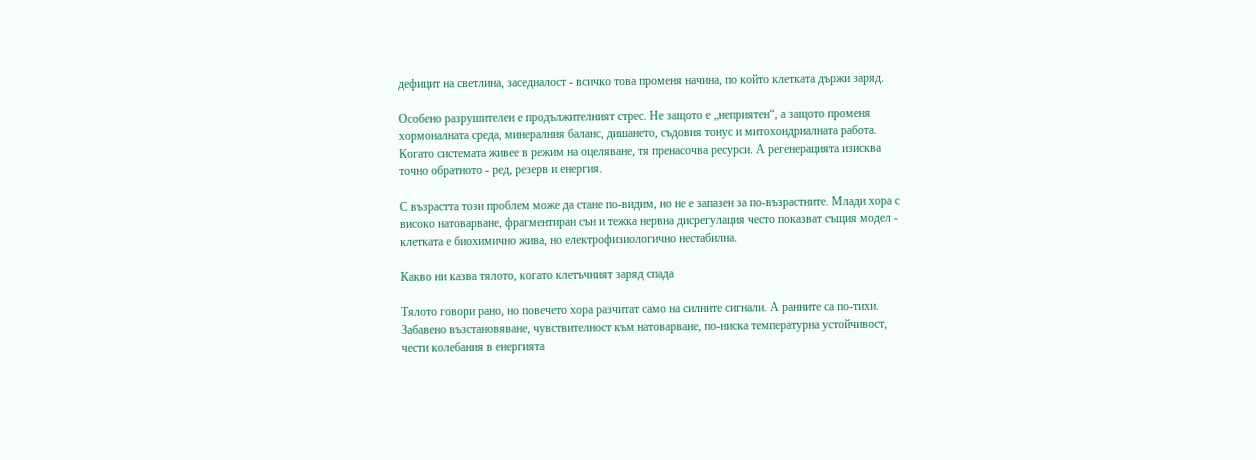дефицит на светлина, заседналост - всичко това променя начина, по който клетката държи заряд.

Особено разрушителен е продължителният стрес. Не защото е „неприятен“, а защото променя хормоналната среда, минералния баланс, дишането, съдовия тонус и митохондриалната работа. Когато системата живее в режим на оцеляване, тя пренасочва ресурси. А регенерацията изисква точно обратното - ред, резерв и енергия.

С възрастта този проблем може да стане по-видим, но не е запазен за по-възрастните. Млади хора с високо натоварване, фрагментиран сън и тежка нервна дисрегулация често показват същия модел - клетката е биохимично жива, но електрофизиологично нестабилна.

Какво ни казва тялото, когато клетъчният заряд спада

Тялото говори рано, но повечето хора разчитат само на силните сигнали. А ранните са по-тихи. Забавено възстановяване, чувствителност към натоварване, по-ниска температурна устойчивост, чести колебания в енергията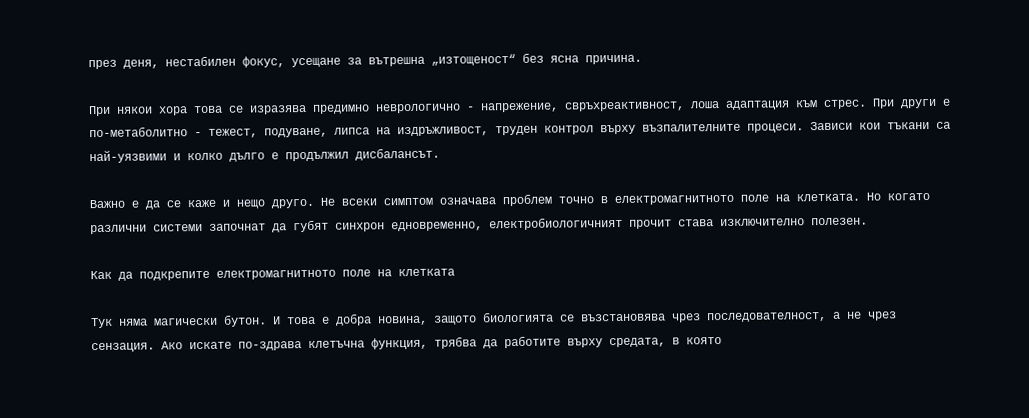през деня, нестабилен фокус, усещане за вътрешна „изтощеност“ без ясна причина.

При някои хора това се изразява предимно неврологично - напрежение, свръхреактивност, лоша адаптация към стрес. При други е по-метаболитно - тежест, подуване, липса на издръжливост, труден контрол върху възпалителните процеси. Зависи кои тъкани са най-уязвими и колко дълго е продължил дисбалансът.

Важно е да се каже и нещо друго. Не всеки симптом означава проблем точно в електромагнитното поле на клетката. Но когато различни системи започнат да губят синхрон едновременно, електробиологичният прочит става изключително полезен.

Как да подкрепите електромагнитното поле на клетката

Тук няма магически бутон. И това е добра новина, защото биологията се възстановява чрез последователност, а не чрез сензация. Ако искате по-здрава клетъчна функция, трябва да работите върху средата, в която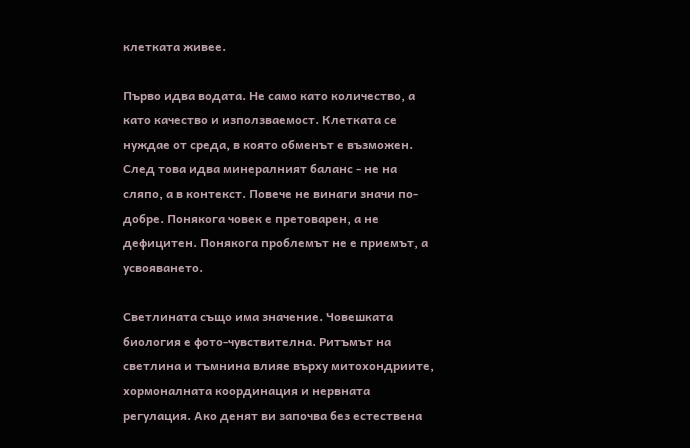клетката живее.

Първо идва водата. Не само като количество, а като качество и използваемост. Клетката се нуждае от среда, в която обменът е възможен. След това идва минералният баланс - не на сляпо, а в контекст. Повече не винаги значи по-добре. Понякога човек е претоварен, а не дефицитен. Понякога проблемът не е приемът, а усвояването.

Светлината също има значение. Човешката биология е фото-чувствителна. Ритъмът на светлина и тъмнина влияе върху митохондриите, хормоналната координация и нервната регулация. Ако денят ви започва без естествена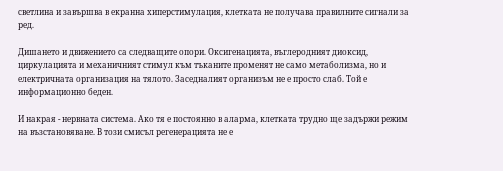светлина и завършва в екранна хиперстимулация, клетката не получава правилните сигнали за ред.

Дишането и движението са следващите опори. Оксигенацията, въглеродният диоксид, циркулацията и механичният стимул към тъканите променят не само метаболизма, но и електричната организация на тялото. Заседналият организъм не е просто слаб. Той е информационно беден.

И накрая - нервната система. Ако тя е постоянно в аларма, клетката трудно ще задържи режим на възстановяване. В този смисъл регенерацията не е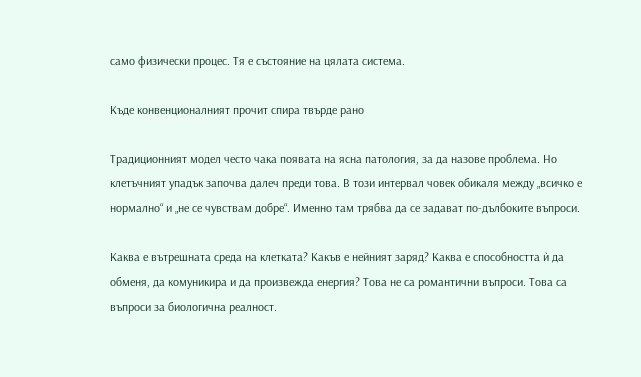само физически процес. Тя е състояние на цялата система.

Къде конвенционалният прочит спира твърде рано

Традиционният модел често чака появата на ясна патология, за да назове проблема. Но клетъчният упадък започва далеч преди това. В този интервал човек обикаля между „всичко е нормално“ и „не се чувствам добре“. Именно там трябва да се задават по-дълбоките въпроси.

Каква е вътрешната среда на клетката? Какъв е нейният заряд? Каква е способността ѝ да обменя, да комуникира и да произвежда енергия? Това не са романтични въпроси. Това са въпроси за биологична реалност.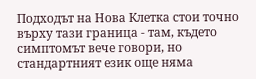Подходът на Нова Клетка стои точно върху тази граница - там, където симптомът вече говори, но стандартният език още няма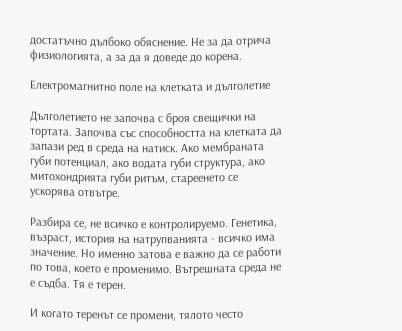достатъчно дълбоко обяснение. Не за да отрича физиологията, а за да я доведе до корена.

Електромагнитно поле на клетката и дълголетие

Дълголетието не започва с броя свещички на тортата. Започва със способността на клетката да запази ред в среда на натиск. Ако мембраната губи потенциал, ако водата губи структура, ако митохондрията губи ритъм, стареенето се ускорява отвътре.

Разбира се, не всичко е контролируемо. Генетика, възраст, история на натрупванията - всичко има значение. Но именно затова е важно да се работи по това, което е променимо. Вътрешната среда не е съдба. Тя е терен.

И когато теренът се промени, тялото често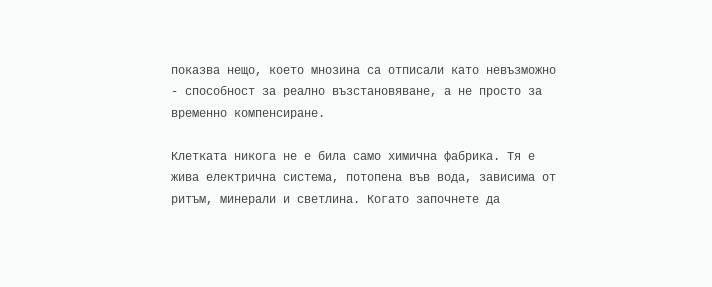показва нещо, което мнозина са отписали като невъзможно - способност за реално възстановяване, а не просто за временно компенсиране.

Клетката никога не е била само химична фабрика. Тя е жива електрична система, потопена във вода, зависима от ритъм, минерали и светлина. Когато започнете да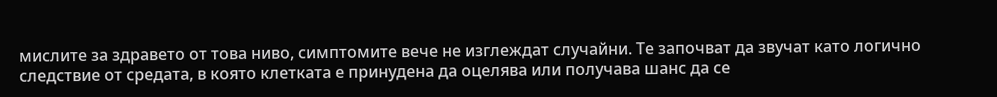мислите за здравето от това ниво, симптомите вече не изглеждат случайни. Те започват да звучат като логично следствие от средата, в която клетката е принудена да оцелява или получава шанс да се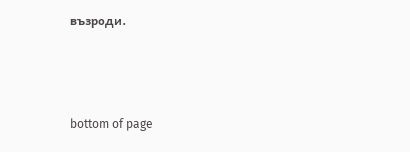възроди.



bottom of page